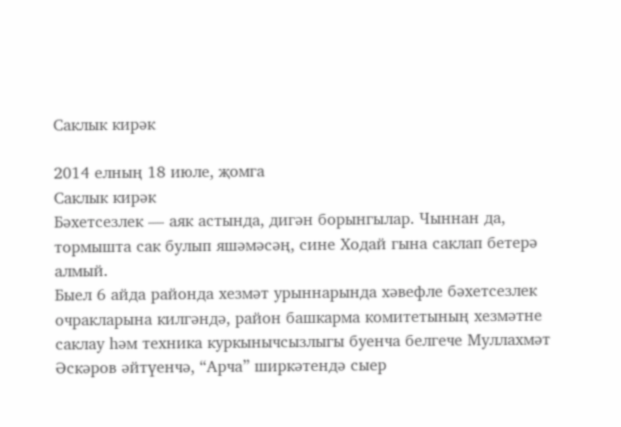Саклык кирәк

2014 елның 18 июле, җомга
Саклык кирәк
Бәхетсезлек — аяк астында, дигән борынгылар. Чыннан да, тормышта сак булып яшәмәсәң, сине Ходай гына саклап бетерә алмый.
Быел 6 айда районда хезмәт урыннарында хәвефле бәхетсезлек очракларына килгәндә, район башкарма комитетының хезмәтне саклау һәм техника куркынычсызлыгы буенча белгече Муллахмәт Әскәров әйтүенчә, “Арча” ширкәтендә сыер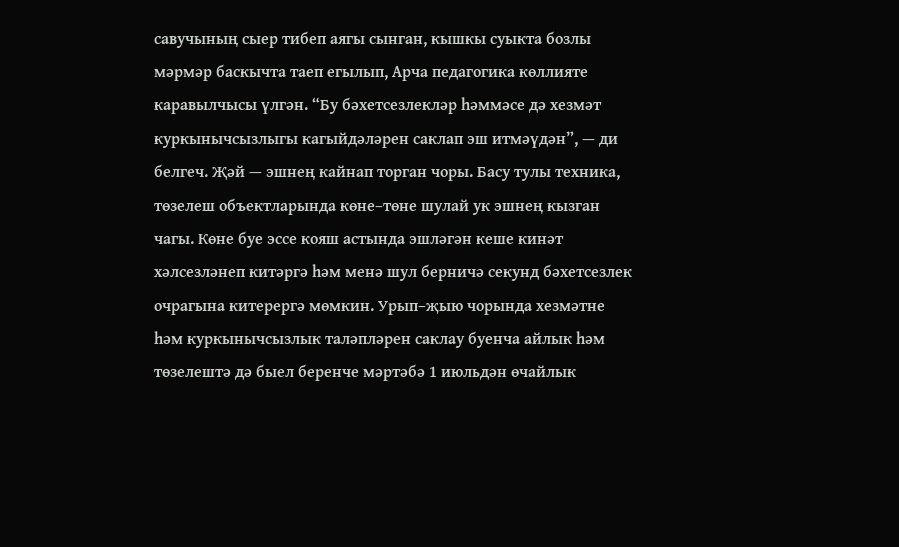савучының сыер тибеп аягы сынган, кышкы суыкта бозлы мәрмәр баскычта таеп егылып, Арча педагогика көллияте каравылчысы үлгән. “Бу бәхетсезлекләр һәммәсе дә хезмәт куркынычсызлыгы кагыйдәләрен саклап эш итмәүдән”, — ди белгеч. Җәй — эшнең кайнап торган чоры. Басу тулы техника, төзелеш объектларында көне–төне шулай ук эшнең кызган чагы. Көне буе эссе кояш астында эшләгән кеше кинәт хәлсезләнеп китәргә һәм менә шул берничә секунд бәхетсезлек очрагына китерергә мөмкин. Урып–җыю чорында хезмәтне һәм куркынычсызлык таләпләрен саклау буенча айлык һәм төзелештә дә быел беренче мәртәбә 1 июльдән өчайлык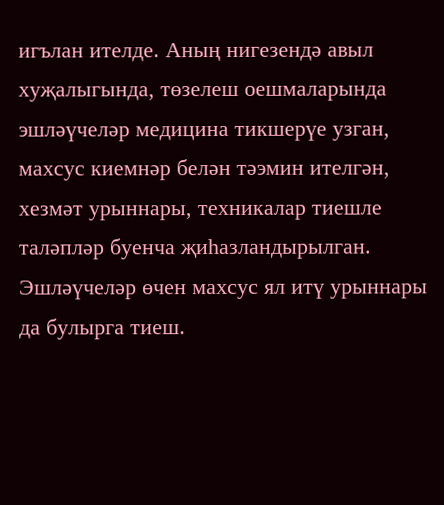игълан ителде. Аның нигезендә авыл хуҗалыгында, төзелеш оешмаларында эшләүчеләр медицина тикшерүе узган, махсус киемнәр белән тәэмин ителгән, хезмәт урыннары, техникалар тиешле таләпләр буенча җиһазландырылган. Эшләүчеләр өчен махсус ял итү урыннары да булырга тиеш.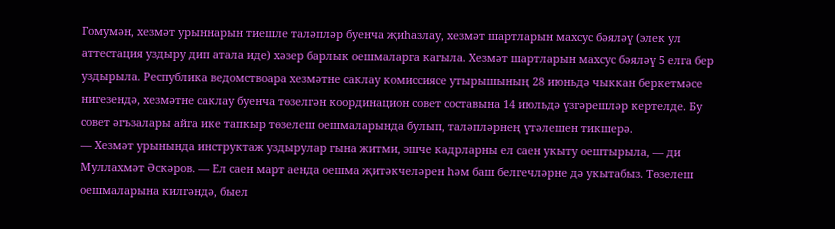Гомумән, хезмәт урыннарын тиешле таләпләр буенча җиһазлау, хезмәт шартларын махсус бәяләү (элек ул аттестация уздыру дип атала иде) хәзер барлык оешмаларга кагыла. Хезмәт шартларын махсус бәяләү 5 елга бер уздырыла. Республика ведомствоара хезмәтне саклау комиссиясе утырышының 28 июньдә чыккан беркетмәсе нигезендә, хезмәтне саклау буенча төзелгән координацион совет составына 14 июльдә үзгәрешләр кертелде. Бу совет әгъзалары айга ике тапкыр төзелеш оешмаларында булып, таләпләрнең үтәлешен тикшерә.
— Хезмәт урынында инструктаж уздырулар гына житми, эшче кадрларны ел саен укыту оештырыла, — ди Муллахмәт Әскәров. — Ел саен март аенда оешма җитәкчеләрен һәм баш белгечләрне дә укытабыз. Төзелеш оешмаларына килгәндә, быел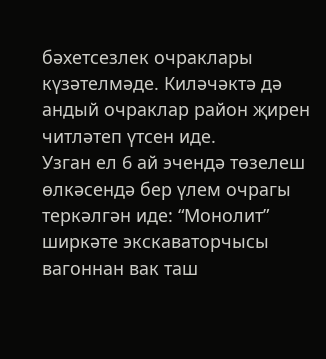бәхетсезлек очраклары күзәтелмәде. Киләчәктә дә андый очраклар район җирен читләтеп үтсен иде.
Узган ел 6 ай эчендә төзелеш өлкәсендә бер үлем очрагы теркәлгән иде: “Монолит” ширкәте экскаваторчысы вагоннан вак таш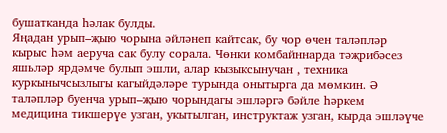бушатканда һәлак булды.
Яңадан урып–җыю чорына әйләнеп кайтсак, бу чор өчен таләпләр кырыс һәм аеруча сак булу сорала. Чөнки комбайннарда тәҗрибәсез яшьләр ярдәмче булып эшли, алар кызыксынучан , техника куркынычсызлыгы кагыйдәләре турында онытырга да мөмкин. Ә таләпләр буенча урып–җыю чорындагы эшләргә бәйле һәркем медицина тикшерүе узган, укытылган, инструктаж узган, кырда эшләүче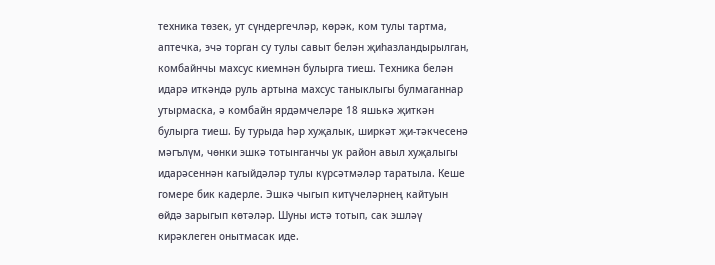техника төзек, ут сүндергечләр, көрәк, ком тулы тартма, аптечка, эчә торган су тулы савыт белән җиһазландырылган, комбайнчы махсус киемнән булырга тиеш. Техника белән идарә иткәндә руль артына махсус таныклыгы булмаганнар утырмаска, ә комбайн ярдәмчеләре 18 яшькә җиткән булырга тиеш. Бу турыда һәр хуҗалык, ширкәт җи-тәкчесенә мәгълүм, чөнки эшкә тотынганчы ук район авыл хуҗалыгы идарәсеннән кагыйдәләр тулы күрсәтмәләр таратыла. Кеше гомере бик кадерле. Эшкә чыгып китүчеләрнең кайтуын өйдә зарыгып көтәләр. Шуны истә тотып, сак эшләү кирәклеген онытмасак иде.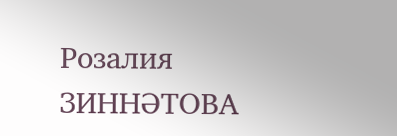Розалия ЗИННӘТОВА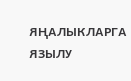ЯҢАЛЫКЛАРГА ЯЗЫЛУ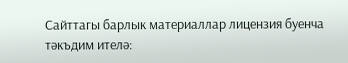Сайттагы барлык материаллар лицензия буенча тәкъдим ителә: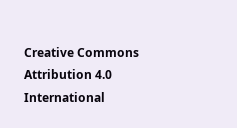Creative Commons Attribution 4.0 International